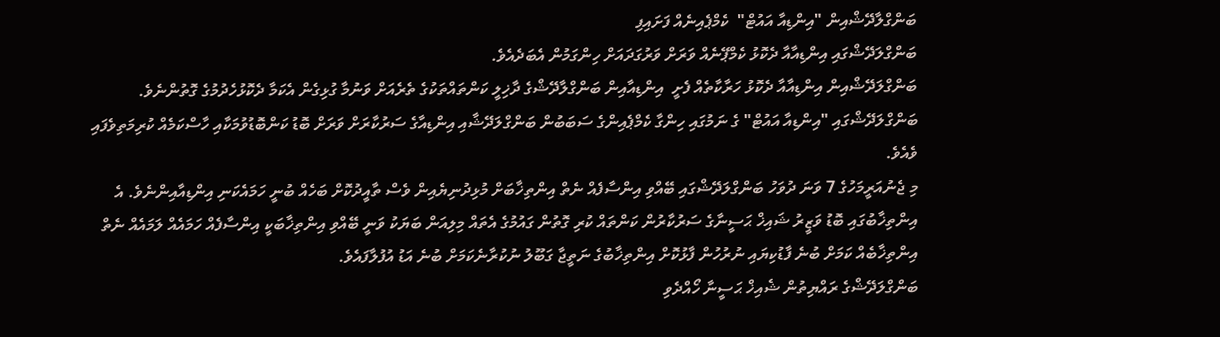ބަންގްލާދޭޝްއިން "އިންޑިއާ އައުޓް"  ކެމްޕެއިނެއް ފަށައިފި
ބަންގްލަދޭޝްގައި އިންޑިއާއާ ދެކޮޅު ކެމްޕޭނެއް ވަރަށް ވަރުގަދައަށް ހިންގަމުން އެބަދެއެވެ.
ބަންގްލަދޭޝްއިން އިންޑިއާއާ ދެކޮޅު ހަރާކާތެއް ފެށީ  އިންޑިއާއިން ބަންގްލާދޭޝްގެ ދާޚިލީ ކަންތައްތަކުގެ ތެރެއަށް ވަނުމާ ގުޅިގެން އެކަމާ ދެކޮޅުހެދުމުގެ ގޮތުންނެވެ.
ބަންގްލަދޭޝްގައި "އިންޑިއާ އައުޓް" ގެ ނަމުގައި ހިންގާ ކެމްޕެއިންގެ ސަބަބުން ބަންގްލަދޭޝާއި އިންޑިއާގެ ސަރުކާރަށް ވަރަށް ބޮޑު ކަންބޮޑުވުމަކާއި ހާސްކަމެއް ކުރިމަތިވެފައި ވެއެވެ.
މި ޖެނުއަރީމަހުގެ 7 ވަނަ ދުވަހު ބަންގްލަދޭޝްގައި ބޭއްވި އިންސާފެއް ނެތް އިންތިޚާބަށް މުޅިދުނިޔެއިން ވެސް ތާއީދުކޮށް ބަހެއް ބުނީ ހަމައެކަނި އިންޑިއާއިންނެވެ. އެ އިންތިޚާބުގައި ބޮޑު ވަޒީރު ޝައިޚް ޙަސީނާގެ ސަރުކާރުން ކަންތައް ކުރި ގޮތުން ގައުމުގެ އެތައް މިލިއަން ބަޔަކު ވަނީ ބޭއްވި އިންތިޚާބަކީ އިންސާފެއް ހަމައެއް ލަމައެއް ނެތް އިންތިޚާބެއް ކަމަށް ބުނެ ފާޑުކިޔައި ނުރުހުން ފާޅުކޮށް އިންތިޚާބުގެ ނަތީޖާ ގަބޫލު ނުކުރާނެކަމަށް ބުނެ އަޑު އުފުލާފައެވެ.
ބަންގްލަދޭޝްގެ ރައްޔިތުން ޝެއިޚް ޙަސީނާ ހޯއްދެވި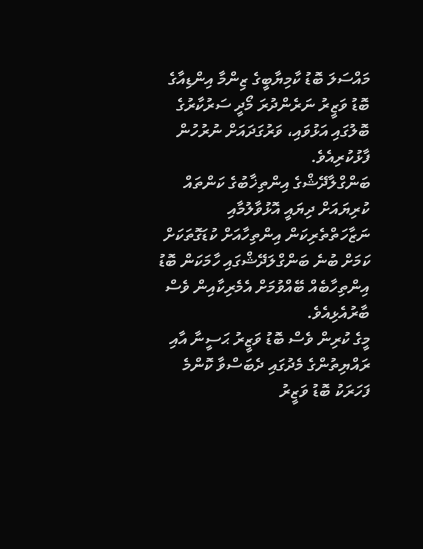މައްސަލަ ބޮޑު ކާމިޔާބީގެ ޒިންމާ އިންޑިއާގެ ބޮޑު ވަޒީރު ނަރެންދުރަ މޯދީ ސަރުކާރުގެ ބޮލުގައި އަޅުވައި، ވަރުގަދައަށް ނުރުހުން ފާޅުކުރިއެވެ.
ބަންގްލާދޭޝްގެ އިންތިޚާބުގެ ކަންތައް ކުރިޔައަށް ދިޔައީ އޮޅުވާލުމާއި ނަޒާހަތްތެރިކަން އިންތިހާއަށް ކުޑަގޮތަކަށް ކަމަށް ބުނެ ބަންގްލަދޭޝްގައި ހާމަކަން ބޮޑު އިންތިހާބެއް ބޭއްވުމަށް އެމެރިކާއިން ވެސް ބާރުއެޅިއެވެ.
މީގެ ކުރިން ވެސް ބޮޑު ވަޒީރު ޙަސީނާ އާއި ރައްޔިތުންގެ މެދުގައި ދެބަސްވާ ކޮންމެ ފަހަރަކު ބޮޑު ވަޒީރު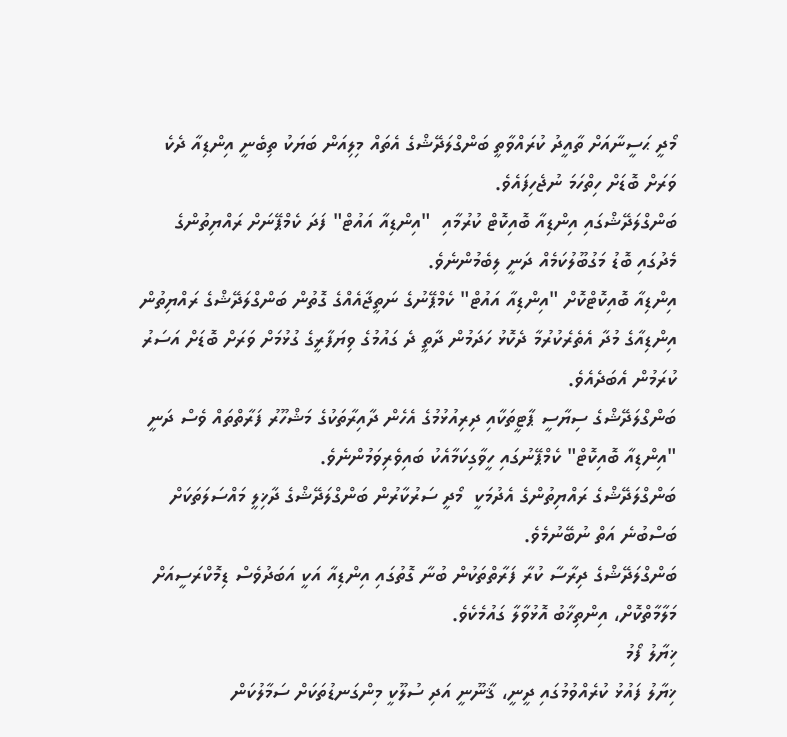މޯދީ ޙަސީނާއަށް ތާއީދު ކުރައްވާތީ ބަންގްލަދޭޝްގެ އެތައް މިލިއަން ބަޔަކު ތިބެނީ އިންޑިއާ ދެކެ ވަރަށް ބޮޑަށް ހިތްހަމަ ނުޖެހިފައެވެ.
ބަންގްލަދޭޝްގައި އިންޑިއާ ބޮއިކޮޓް ކުރުމާއި  "އިންޑިއާ އައުޓް" ފަދަ ކެމްޕޭނަށް ރައްޔިތުންގެ މެދުގައި ބޮޑު މަގުބޫލުކަމެއް ދަނީ ލިބެމުންނެވެ.
އިންޑިއާ ބޮއިކޮޓްކޮށް "އިންޑިއާ އައުޓް" ކެމްޕޭނުގެ ނަތީޖާއެއްގެ ގޮތުން ބަންގްލަދޭޝްގެ ރައްޔިތުން އިންޑިއާގެ މުދާ އެތެރެކުރުމާ ދެކޮޅު ހަދަމުން ދާތީ ދެ ގައުމުގެ ވިޔަފާރީގެ ގުޅުމަށް ވަރަށް ބޮޑަށް އަސަރު ކުރަމުން އެބަދެއެވެ.
ބަންގްލަދޭޝްގެ ސިޔާސީ ޕާޓީތަކާއި ދިރިއުޅުމުގެ އެހެން ދާއިރާތަކުގެ މަޝްހޫރު ފަރާތްތައް ވެސް ދަނީ "އިންޑިއާ ބޮއިކޮޓް" ކެމްޕޭނުގައި ހީވާގިކަމާއެކު ބައިވެރިވަމުންނެވެ.
ބަންގްލަދޭޝްގެ ރައްޔިތުންގެ އެދުމަކީ  މޯދީ ސަރުކާރުން ބަންގްލަދޭޝްގެ ދާޚިލީ މައްސަލަތަކަށް ބަސްބުނެ އަތް ނުބޭނުމެވެ.
ބަންގްލަދޭޝްގެ ދިރާސާ ކުރާ ފަރާތްތަކުން ބުނާ ގޮތުގައި އިންޑިއާ އަކީ އަބަދުވެސް ޑިމޮކްރަސީއަށް މަލާމާތްކޮށް، އިންތިޚާބު އޮޅުވާލާ ގައުމެކެވެ.
ޚިޔާލު ފޯމު
ޚިޔާލު ފައުޅު ކުރެއްވުމުގައި ދީނީ، ޤާނޫނީ އަދި ސުލޫކީ މިންގަނޑުތަކަށް ސަމާލުކަން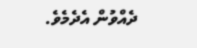ދެއްވުން އެދެމެވެ.